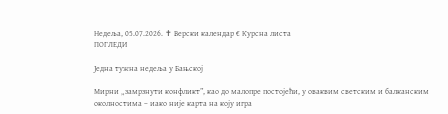Недеља, 05.07.2026. ✝ Верски календар € Курсна листа
ПОГЛЕДИ

Једна тужна недеља у Бањској

Мирни „замрзнути конфликт”, као до малопре постојећи, у оваквим светским и балканским околностима – иако није карта на коју игра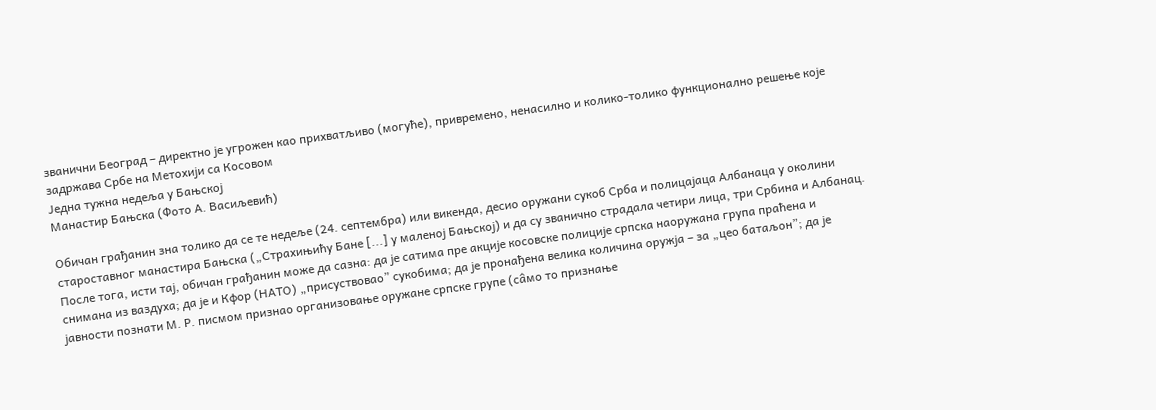званични Београд – директно је угрожен као прихватљиво (могуће), привремено, ненасилно и колико-толико функционално решење које задржава Србе на Метохији са Косовом
Једна тужна недеља у Бањској
Манастир Бањска (Фото А. Васиљевић)

Обичан грађанин зна толико да се те недеље (24. септембра) или викенда, десио оружани сукоб Срба и полицајаца Албанаца у околини староставног манастира Бањска („Страхињићу Бане [...] у маленој Бањској) и да су званично страдала четири лица, три Србина и Албанац. После тога, исти тај, обичан грађанин може да сазна: да је сатима пре акције косовске полиције српска наоружана група праћена и снимана из ваздуха; да је и Кфор (НАТО) „присуствовао” сукобима; да је пронађена велика количина оружја – за „цео батаљон”; да је јавности познати М. Р. писмом признао организовање оружане српске групе (сâмо то признање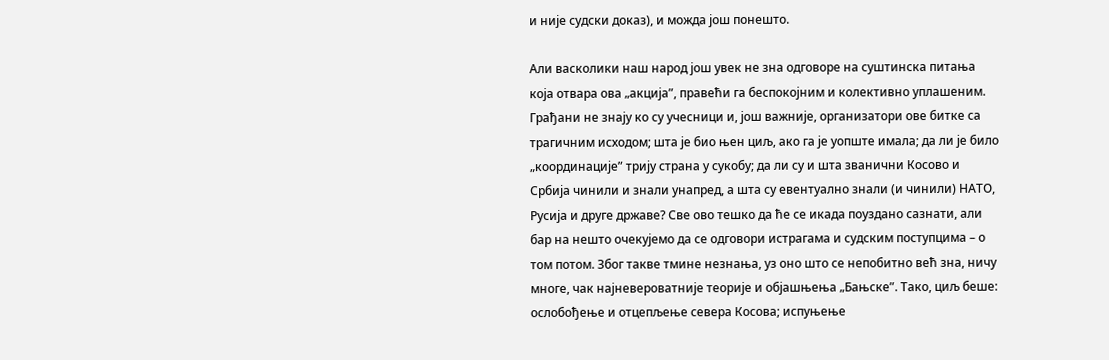и није судски доказ), и можда још понешто.

Али васколики наш народ још увек не зна одговоре на суштинска питања која отвара ова „акција”, правећи га беспокојним и колективно уплашеним. Грађани не знају ко су учесници и, још важније, организатори ове битке са трагичним исходом; шта је био њен циљ, ако га је уопште имала; да ли је било „координације” трију страна у сукобу; да ли су и шта званични Косово и Србија чинили и знали унапред, а шта су евентуално знали (и чинили) НАТО, Русија и друге државе? Све ово тешко да ће се икада поуздано сазнати, али бар на нешто очекујемо да се одговори истрагама и судским поступцима – о том потом. Због такве тмине незнања, уз оно што се непобитно већ зна, ничу многе, чак најневероватније теорије и објашњења „Бањске”. Тако, циљ беше: ослобођење и отцепљење севера Косова; испуњење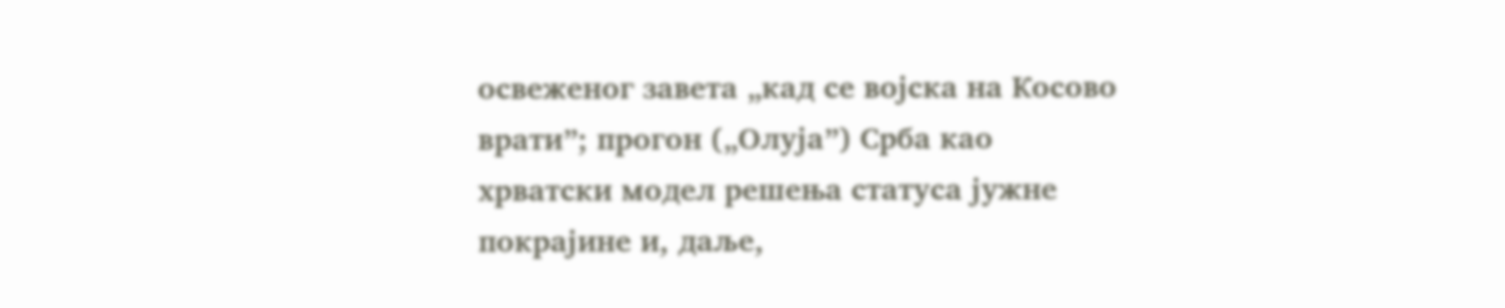освеженог завета „кад се војска на Косово врати”; прогон („Олуја”) Срба као хрватски модел решења статуса јужне покрајине и, даље,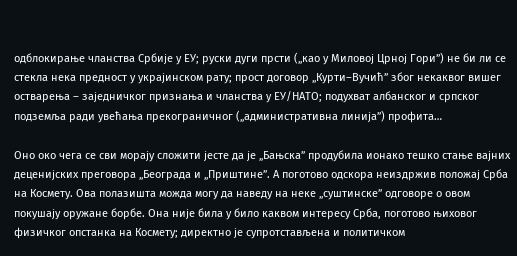одблокирање чланства Србије у ЕУ; руски дуги прсти („као у Миловој Црној Гори”) не би ли се стекла нека предност у украјинском рату; прост договор „Курти–Вучић” због некаквог вишег остварења – заједничког признања и чланства у ЕУ/НАТО; подухват албанског и српског подземља ради увећања прекограничног („административна линија”) профита…

Оно око чега се сви морају сложити јесте да је „Бањска” продубила ионако тешко стање вајних деценијских преговора „Београда и „Приштине”. А поготово одскора неиздржив положај Срба на Космету. Ова полазишта можда могу да наведу на неке „суштинске” одговоре о овом покушају оружане борбе. Она није била у било каквом интересу Срба, поготово њиховог физичког опстанка на Космету; директно је супротстављена и политичком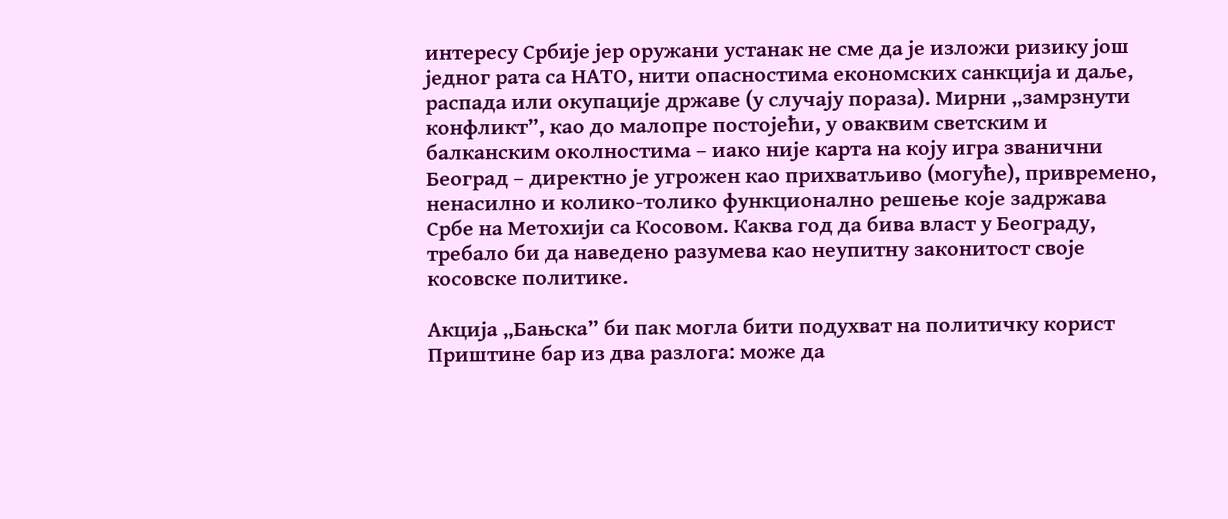интересу Србије јер оружани устанак не сме да је изложи ризику још једног рата са НАТО, нити опасностима економских санкција и даље, распада или окупације државе (у случају пораза). Мирни „замрзнути конфликт”, као до малопре постојећи, у оваквим светским и балканским околностима – иако није карта на коју игра званични Београд – директно је угрожен као прихватљиво (могуће), привремено, ненасилно и колико-толико функционално решење које задржава Србе на Метохији са Косовом. Каква год да бива власт у Београду, требало би да наведено разумева као неупитну законитост своје косовске политике.

Акција „Бањска” би пак могла бити подухват на политичку корист Приштине бар из два разлога: може да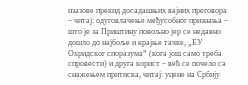изазове прекид досадашњих вајних преговора – читај: одуговлачење међусобног признања – што је за Приштину повољно јер се недавно дошло до најбоље и крајње тачке, „ЕУ Охридског споразума” (кога још само треба спровести) и друга корист – већ се почело са снажењем притиска, читај: уцене на Србију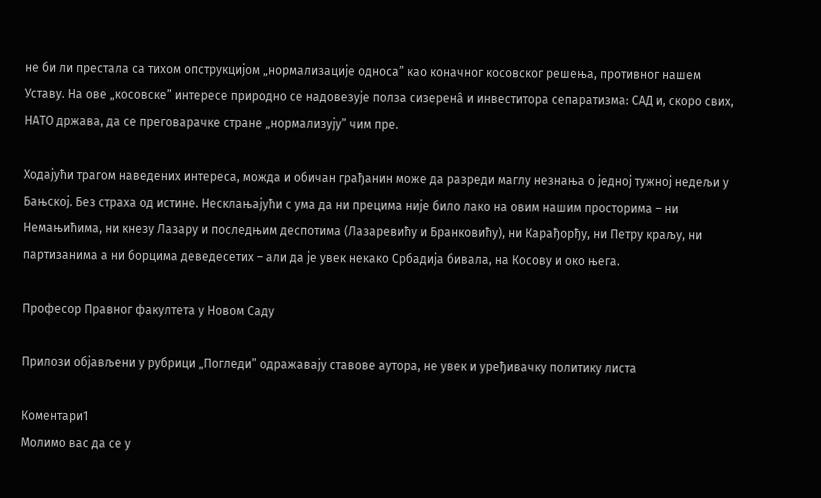не би ли престала са тихом опструкцијом „нормализације односа” као коначног косовског решења, противног нашем Уставу. На ове „косовске” интересе природно се надовезује полза сизеренâ и инвеститора сепаратизма: САД и, скоро свих, НАТО држава, да се преговарачке стране „нормализују” чим пре.

Ходајући трагом наведених интереса, можда и обичан грађанин може да разреди маглу незнања о једној тужној недељи у Бањској. Без страха од истине. Несклањајући с ума да ни прецима није било лако на овим нашим просторима – ни Немањићима, ни кнезу Лазару и последњим деспотима (Лазаревићу и Бранковићу), ни Карађорђу, ни Петру краљу, ни партизанима а ни борцима деведесетих – али да је увек некако Србадија бивала, на Косову и око њега.

Професор Правног факултета у Новом Саду

Прилози објављени у рубрици „Погледи” одражавају ставове аутора, не увек и уређивачку политику листa

Коментари1
Молимо вас да се у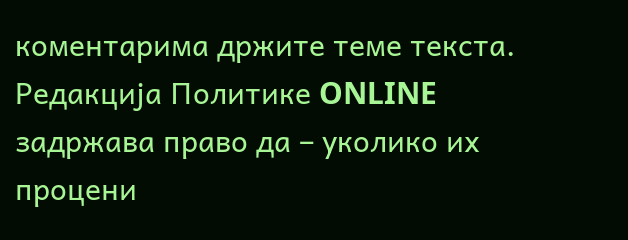коментарима држите теме текста. Редакција Политике ONLINE задржава право да – уколико их процени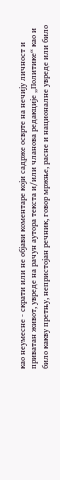као неумесне - скрати или не објави коментаре који садрже осврте на нечију личност и приватан живот, увреде на рачун аутора текста и/или чланова редакције „Политике“ као и било какву претњу, непристојан речник, говор мржње, расне и националне увреде или било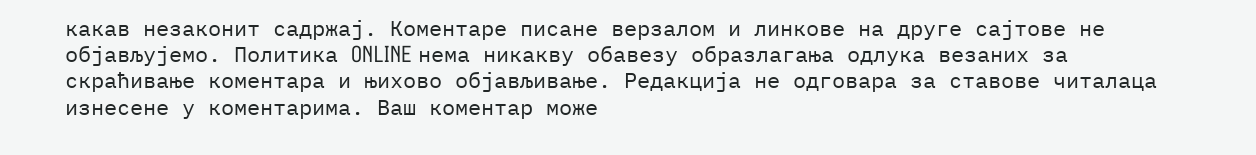какав незаконит садржај. Коментаре писане верзалом и линкове на друге сајтове не објављујемо. Политика ONLINE нема никакву обавезу образлагања одлука везаних за скраћивање коментара и њихово објављивање. Редакција не одговара за ставове читалаца изнесене у коментарима. Ваш коментар може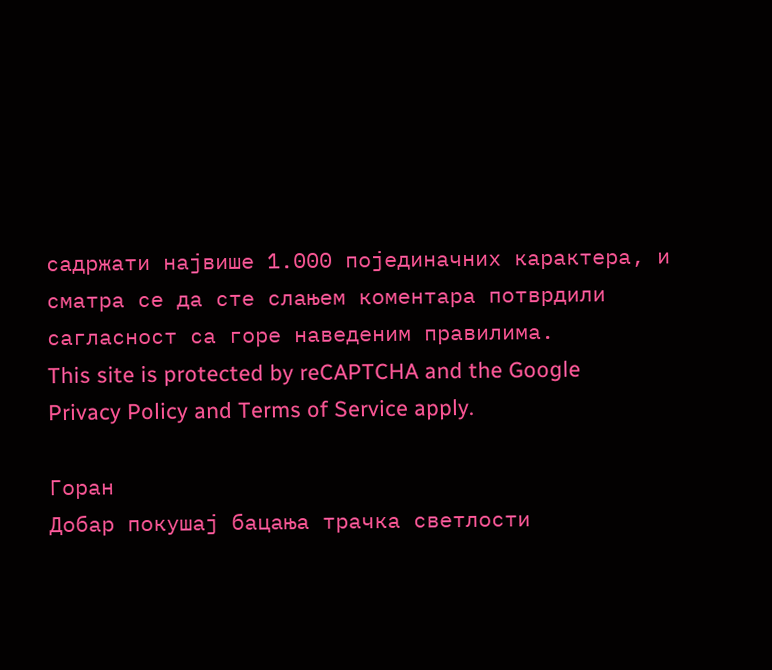садржати највише 1.000 појединачних карактера, и сматра се да сте слањем коментара потврдили сагласност са горе наведеним правилима.
This site is protected by reCAPTCHA and the Google Privacy Policy and Terms of Service apply.

Горан
Добар покушај бацања трачка светлости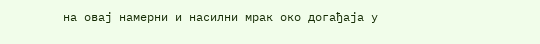на овај намерни и насилни мрак око догађаја у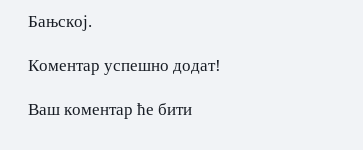Бањској.

Комeнтар успeшно додат!

Ваш комeнтар ћe бити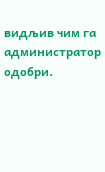видљив чим га администратор одобри.